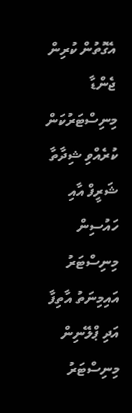އެގޮތުން ކުރިން ޖެންޑާ މިނިސްޓަރުކަން ކުރެއްވި ޝިދާތާ ޝަރީފް އާއި ހައުސިން މިނިސްޓަރު އައިމިނަތު އާތިފާ އަދި ޕްލޭނިން މިނިސްޓަރު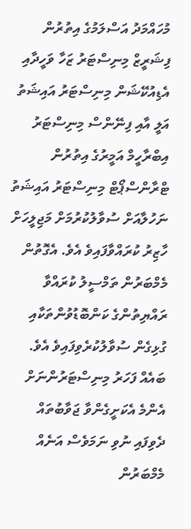މުހައްމަދު އަސްލަމުގެ އިތުރުން ފިޝަރީޒް މިނިސްޓަރު ޒަހާ ވަހީދާއި އެޑިއުކޭޝަން މިނިސްޓަރު އައިޝަތު އަލީ އާއި ފިނޭންސް މިނިސްޓަރު އިބްރާހީމް އަމީރުގެ އިތުރުން ޓްރާންސްޕޯޓް މިނިސްޓަރު އައިޝަތު ނަހުލާއަށް ސުވާލުކުރުމަށް މަޖިލީހަށް ހާޒިރު ކުރައްވާފައިވެ އެވެ. އެގޮތުން މެމްބަރުން ތަމްސީލު ކުރައްވާ ރައްޔިތުންގެ ކަންބޮޑުވުންތަކާއި ގުޅިގެން ސުވާލުކުރެވިފައިވެ އެވެ.
ބައެއް ފަހަރު މިނިސްޓަރުންނަށް އެންމެ އެކަށީގެންވާ ޖަވާބުތައް ދެވިފައި ނުވި ނަމަވެސް އަނެއް މެމްބަރުން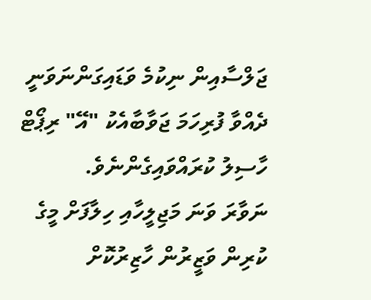ޖަލްސާއިން ނިކުމެ ވަޑައިގަންނަވަނީ ދެއްވާ ފުރިހަމަ ޖަވާބާއެކު "އޭ" ރިޕޯޓް ހާސިލު ކުރައްވައިގެންނެވެ.
ނަވާރަ ވަނަ މަޖިލީހާއި ހިލާފަށް މީގެ ކުރިން ވަޒީރުން ހާޒިރުކޮށް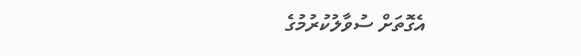އެގޮތަށް ސުވާލުކުރުމުގެ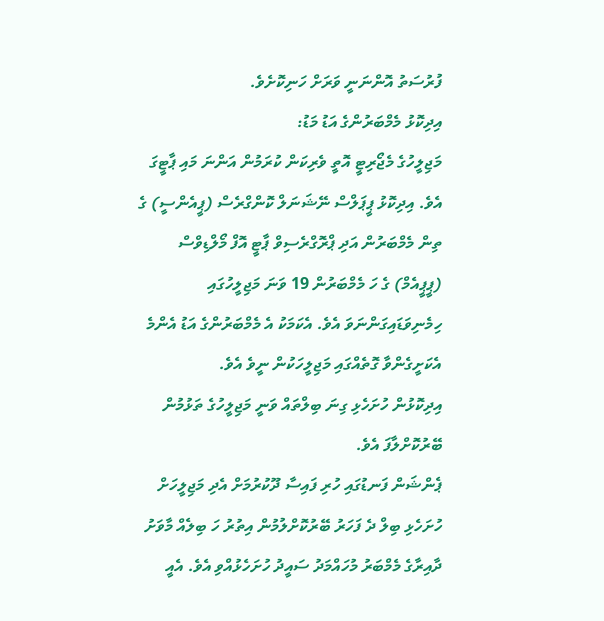ފުރުސަތު އޮންނަނީ ވަރަށް ހަނިކޮށެވެ.
އިދިކޮޅު މެމްބަރުންގެ އަޑު މަޑު:
މަޖިލީހުގެ މެޖޯރިޓީ އޮތީ ވެރިކަން ކުރަމުން އަންނަ މައި ޕާޓީގަ އެވެ. އިދިކޮޅު ޕީޕަލްސް ނޭޝަނަލް ކޮންގްރެސް (ޕީއެންސީ) ގެ ތިން މެމްބަރުން އަދި ޕްރޮގްރެސިވް ޕާޓީ އޮފް މޯލްޑިވްސް (ޕީޕީއެމް) ގެ ހަ މެމްބަރުން 19 ވަނަ މަޖިލީހުގައި ހިމެނިވަޑައިގަންނަވަ އެވެ. އެކަމަކު އެ މެމްބަރުންގެ އަޑު އެންމެ އެކަށީގެންވާ ގޮތެއްގައި މަޖިލީހަކުން ނީވެ އެވެ.
އިދިކޮޅުން ހުށަހެޅި ގިނަ ބިލްތައް ވަނީ މަޖިލީހުގެ ތަޅުމުން ބޭރުކޮށްލާފަ އެވެ.
ޕެންޝަން ފަނޑުގައި ހުރި ފައިސާ ދޫކުރުމަށް އެދި މަޖިލީހަށް ހުށަހެޅި ބިލް ދެ ފަހަރު ބޭރުކޮށްލުމުން އިތުރު ހަ ބިލެއް މާވަށު ދާއިރާގެ މެމްބަރު މުހައްމަދު ސައީދު ހުށަހެޅުއްވި އެވެ. އެއީ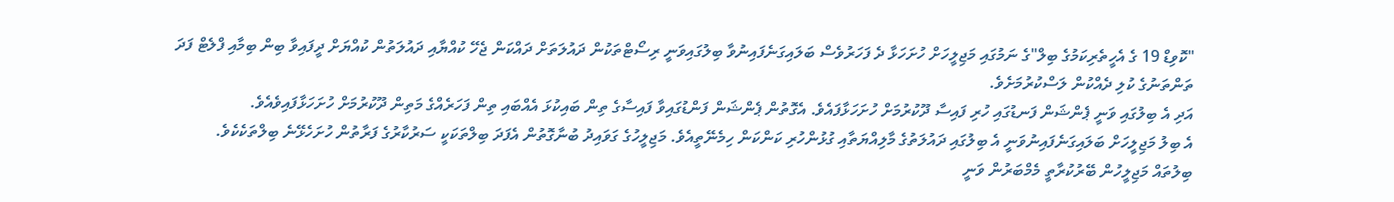"ކޮވިޑް 19 ގެ އެހީތެރިކަމުގެ ބިލް"ގެ ނަމުގައި މަޖިލީހަށް ހުށަހަޅާ ދެ ފަހަރުވެސް ބަލައިގަނެފައިނުވާ ބިލުގައިވަނީ ރިސޯޓްތަކުން ދައުލަތަށް ދައްކަން ޖެހޭ ކުއްޔާއި ދައުލަތުން ކުއްޔަށް ދީފައިވާ ބިން ބިމާއި ފްލެޓް ފަދަ ތަންތަނުގެ ކުލި ދެއްކުން ލަސްކުރުމަށެވެ.
އަދި އެ ބިލުގައި ވަނީ ޕެންޝަން ފަނޑުގައި ހުރި ފައިސާ ދޫކުރުމަށް ހުށަހަޅާފައެވެ. އެގޮތުން ޕެންޝަން ފަންޑުގައިވާ ފައިސާގެ ތިން ބައިކުޅަ އެއްބައި ތިން ފަހަރެއްގެ މަތިން ދޫކުރުމަށް ހުށަހަޅާފައިވެއެވެ.
އެ ބިލު މަޖިލީހަށް ބަލައިގަނެފައިނުވަނީ އެ ބިލުގައި ދައުލަތުގެ މާލިއްޔަތާއި ގުޅުންހުރި ކަންކަން ހިމެނޭތީއެވެ. މަޖިލީހުގެ ގަވައިދު ބުނާގޮތުން އެފަދަ ބިލްތަކަކީ ސަރުކާރުގެ ފަރާތުން ހުށަހެޅޭނެ ބިލްތަކެކެވެ.
ބިލުތައް މަޖިލީހުން ބޭރުކުރާތީ މެމްބަރުން ވަނީ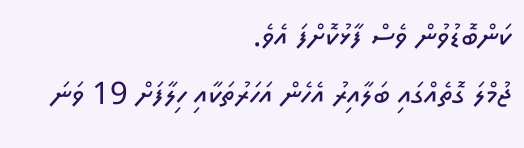ކަންބޮޑުވުން ވެސް ފާޅުކޮށްފަ އެވެ.
ޖުމްލަ ގޮތެއްގައި ބަލާއިރު އެހެން އަހަރުތަކާއި ހިލާފަށް 19 ވަނަ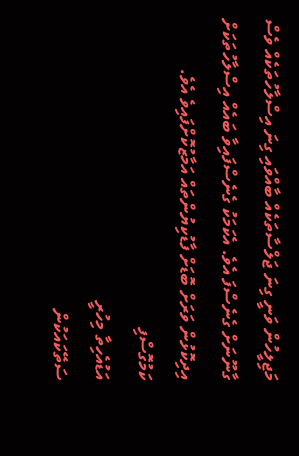މަޖިލީހުން ވަނީ ގިނަ ޖަލްސާތަކެއް ބާއްވައި ގިނަ އިސްލާހުތަކެއް ވެސް ގާނޫނަށް ގެނެސްފަ އެވެ. އެކަމަކު ގެނެސްފައިވާ ބައެއް އިސްލާހުތަކަށް އިދިކޮޅުން ވަރަށް ބޮޑަށް ފާޑުކިޔުންތައް އަމާޒުކޮށްފައިވެ އެވެ.
ކަމުގޮސްފި
އަޑުއެހިތާ މިހުރީ
ސަތޭކައަކުން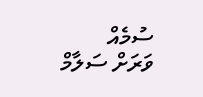ސުމެއް
ވަރަށް ސަލާމް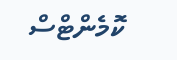ކޮމެންޓްސް